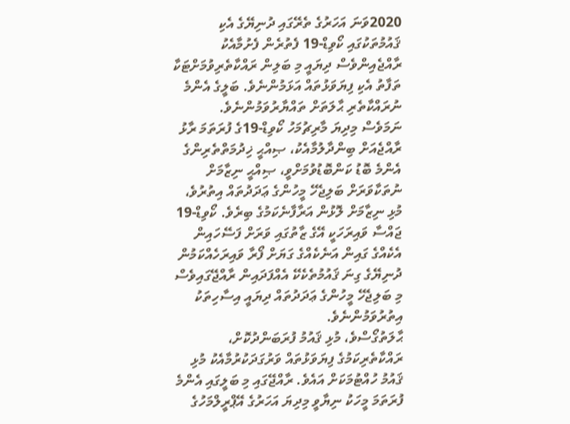2020ވަނަ އަހަރުގެ ތެރޭގައި ދުނިޔޭގެ އެކި ޤައުމުތަކުގައި ކޯވިޑް-19 ފެތުރެން ފެށުމާއެކު ރާއްޖެއިންވެސް ދިޔައީ މި ބަލިން ރައްކާތެރިވުމަށްޓަކާ ތަފާތު އެކި ފިޔަވަޅުތައް އަޅަމުންނެވެ. ބަލީގެ އެންމެ ނުރައްކާތެރި ޙާލަތަށް ތައްޔާރުވަމުންނެވެ.
ނަމަވެސް މިދިޔަ މާރިޗުމަހު ކޯވިޑް-19ގެ ފުރަތަމަ ރާޅު ރާއްޖެއަށް ބިންދާލުމާއެކު، ޞިއްޙީ ޚިދުމަތްތެރިންގެ އެންމެ ބޮޑު ކަންބޮޑުވުމަށްވީ، ޞިއްޙީ ނިޒާމަށް ނުތަކާވަރަށް ބަލިޖެހޭ މީހުންގެ ޢަދަދުތައް އިތުރުވެ، މުޅި ނިޒާމަށް ލޮޅުން އަރާފާނެކަމުގެ ބިރެވެ. ކޯވިޑް-19 ޖައްސާ ވައިރަހަކީ އޭގެ ޒާތުގައި ވަރަށް ފަސޭހައިން އެކެއްގެ ގައިން އަނެކެއްގެ ގަޔަށް ފޯރާ ވައިރަހެއްކަމުން ދުނިޔޭގެ ގިނަ ޤައުމުތެކެކޭ އެއްފަދައިން ރާއްޖޭގައިވެސް މި ބަލިޖެހޭ މީހުންގެ ޢަދަދުތައް ދިޔައީ އިސާހިތަކު އިތުރުވަމުންނެވެ.
ޙާލަތުގޯސްވެ، މުޅި ޤައުމު ފުރަބަންދުކޮށް، ރައްކާތެރިކަމުގެ ފިޔަވަޅުތައް ވަރުގަދަކުރުމާއެކު މުޅި ޤައުމު ހުއްޓުމަކަށް އައެވެ. ރާއްޖޭގައި މި ބަލީގައި އެންމެ ފުރަތަމަ މީހަކު ނިޔާވީ މިދިޔަ އަހަރުގެ އޭޕްރީލްމަހުގެ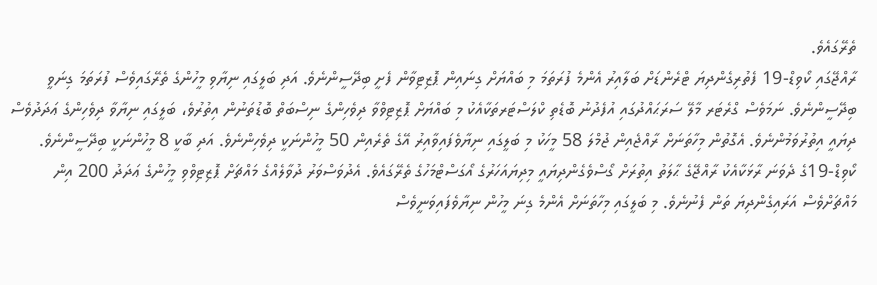ތެރޭގައެވެ.
ރާއްޖޭގައި ކޯވިޑް-19 ފެތުރިގެންދިޔަ ޓްރެންޑަށް ބަލާއިރު އެންމެ ފުރަތަމަ މި ބައްޔަށް ގިނައިން ޕޮޒިޓިވާން ފެށީ ބިދޭސީންނެވެ. އަދި ބަލީގައި ނިޔާވި މީހުންގެ ތެރޭގައިވެސް ފުރަތަމަ ގިނަވީ ބިދޭސީންނެވެ. ނަމަވެސް ގްރެޓަރ މާލޭ ސަރަޙައްދުގައި އުފެދުނު ބޮޑެތި ކްލަސްޓަރތަކާއެކު މި ބައްޔަށް ޕޮޒިޓިވްވާ ދިވެހިންގެ ނިސްބަތް ބޮޑުތަނުން އިތުރުވެ، ބަލީގައި ނިޔާވާ ދިވެހިންގެ ޢަދަދުވެސް ދިޔައީ އިތުރުވަމުންނެވެ. އެގޮތުން މިހާތަނަށް ރާއްޖެއިން ޖުމްލަ 58 މީހަކު މި ބަލީގައި ނިޔާވެފައިވާއިރު އޭގެ ތެރެއިން 50 މީހުންނަކީ ދިވެހިންނެވެ. އަދި ބާކީ 8 މީހުންނަކީ ބިދޭސީންނެވެ.
ކޯވިޑް-19ގެ ދެވަނަ ރާޅަކާއެކު ރާއްޖޭގެ ޙާލަތު އިތުރަށް ގޯސްވެގެންދިޔައީ މިދިޔައަހަރުގެ އޯގަސްޓްމަހުގެ ތެރޭގައެވެ. އެދުވަސްވަރު ދުވާލެއްގެ މައްޗަށް ޕޮޒިޓިވްވި މީހުންގެ ޢަދަދު 200 އިން މައްޗަށްވެސް އަރައިގެންދިޔަ ތަން ފެނުނެވެ. މި ބަލީގައި މިހާތަނަށް އެންމެ ގިނަ މީހުން ނިޔާވެފައިވަނީވެސް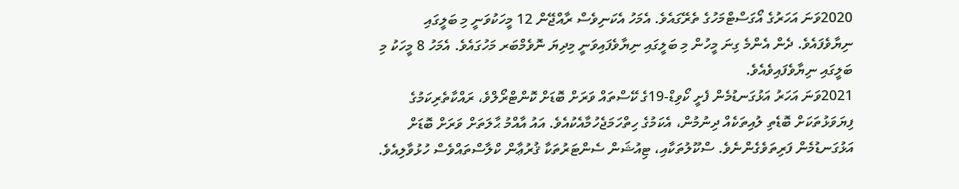2020ވަނަ އަހަރުގެ އޯގަސްޓްމަހުގެ ތެރޭގައެވެ. އެމަހު އެކަނިވެސް ރާއްޖޭން 12 މީހަކުވަނީ މި ބަލީގައި ނިޔާވެފައެވެ. ދެން އެންމެ ގިނަ މީހުން މި ބަލީގައި ނިޔާވެފައިވަނީ މިދިޔަ ނޮވެމްބަރ މަހުގައެވެ. އެމަހު 8 މީހަކު މި ބަލީގައި ނިޔާވެފައިވެއެވެ.
2021ވަނަ އަހަރު އަޅުގަނޑުމެން ފެށީ ކޯވިޑް-19ގެ ކޭސްތައް ވަރަށް ބޮޑަށް ކޮންޓްރޯލްވެ، ރައްކާތެރިކަމުގެ ފިޔަވަޅުތަކަށް ބޮޑެތި ލުއިތަކެއް ދިނުމުން، އެކަމުގެ ހިތްހަމަޖެހުމާއެކުއެވެ. އައު އާއްމު ޙާލަތަށް ވަރަށް ބޮޑަށް އަޅުގަނޑުމެން ފަރިތަވެގެންނެވެ. ސްކޫލުތަކާއި، ޓިއުޝަން ސެންޓަރުތަކާ ޤުރުޢާން ކްލާސްތައްވެސް ހުޅުވާލިއެވެ.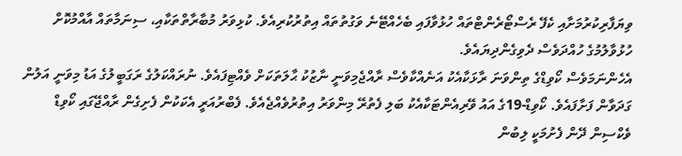ވިޔަފާރިކުރުމަށާއި ކެފޭ ރެސްޓޯރެންޓްތައް ހުޅުވާފައި ބެހެއްޓޭނެ ވަގުތުތައް އިތުރުކުރިއެވެ. ކުޅިވަރު މުބާރާތްތަކާއި، ސިނަމާތައް އާއްމުކޮށް ހުޅުވާލުމުގެ ހުއްދަވެސް ދެވިގެންދިޔައެވެ.
އެހެންނަމަވެސް ކޯވިޑްގެ ތިންވަނަ ރާޅަކާއެކު އަނެއްކާވެސް ރާއްޖެމިވަނީ ނާޒުކު ޙާލަތަކަށް ވެއްޓިފައެވެ. ނުރައްކަލުގެ ރަގަބީލުގެ އަޑު މިވަނީ އަލުން ގަދަވާން ފަށާފައެވެ. ކޯވިޑް-19ގެ އައު ވޭރިއެންޓަކާއެކު ބަލި ފެތުރޭ މިންވަރު އިތުރުވެއްޖެއެވެ. ފެބްރުއަރީ އެކަކުން ފެށިގެން ރާއްޖޭގައި ކޯވިޑް ވެކްސިން ދޭން ފެށުމަކީ ލިބުން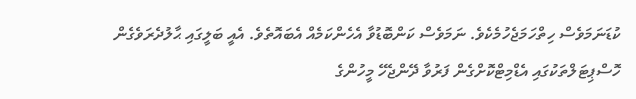ކުޑަނަމަވެސް ހިތްހަމަޖެހުމެކެވެ. ނަމަވެސް ކަންބޮޑުވާ އެހެންކަމެއް އެބައޮތެވެ. އެއީ ބަލީގައި ޙާލުދެރަވެގެން ހޮސްޕިޓަލްތަކުގައި އެޑްމިޓްކޮށްގެން ފަރުވާ ދޭންޖެހޭ މީހުންގެ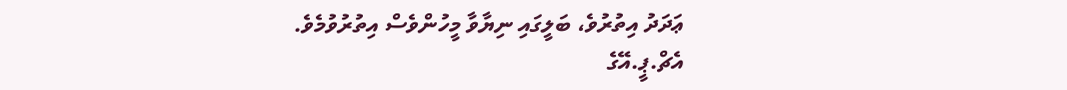ޢަދަދު އިތުރުވެ، ބަލީގައި ނިޔާވާ މީހުންވެސް އިތުރުވުމެވެ.
އެޗް.ޕީ.އޭގެ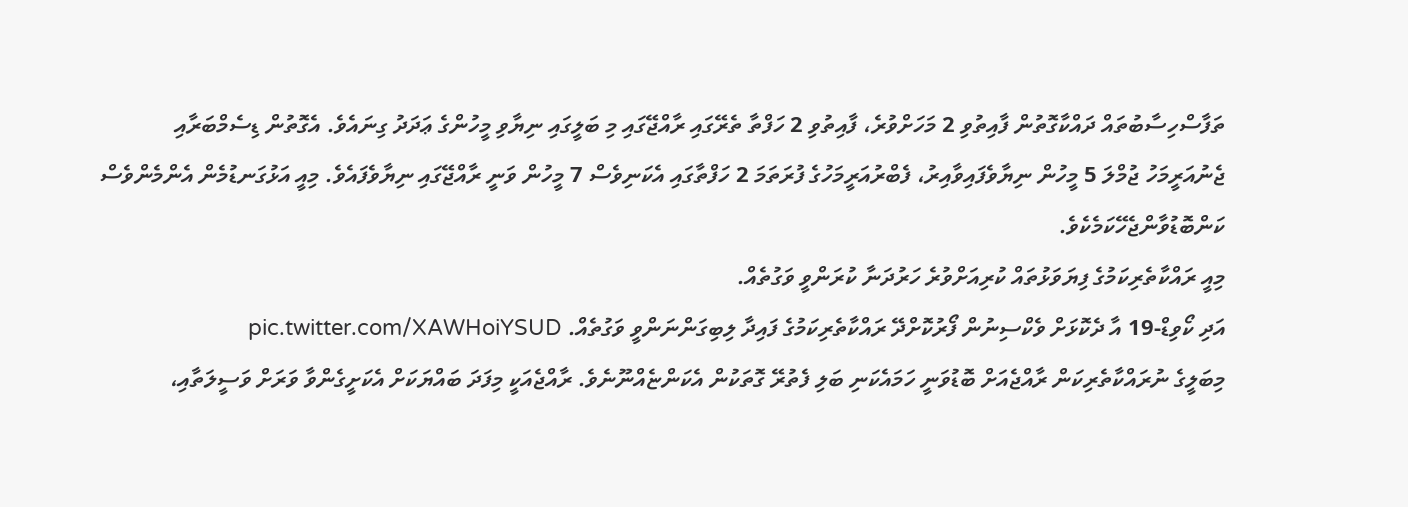ތަފާސްހިސާބުތައް ދައްކާގޮތުން ފާއިތުވި 2 މަހަށްވުރެ، ފާއިތުވި 2 ހަފްތާ ތެރޭގައި ރާއްޖޭގައި މި ބަލީގައި ނިޔާވި މީހުންގެ ޢަދަދު ގިނައެވެ. އެގޮތުން ޑިސެމްބަރާއި ޖެނުއަރީމަހު ޖުމްލަ 5 މީހުން ނިޔާވެފައިވާއިރު، ފެބްރުއަރީމަހުގެ ފުރަތަމަ 2 ހަފްތާގައި އެކަނިވެސް 7 މީހުން ވަނީ ރާއްޖޭގައި ނިޔާވެފައެވެ. މިއީ އަޅުގަނޑުމެން އެންމެންވެސް ކަންބޮޑުވާންޖެހޭކަމެކެވެ.
މިއީ ރައްކާތެރިކަމުގެ ފިޔަވަޅުތައް ކުރިއަށްވުރެ ހަރުދަނާ ކުރަންވީ ވަގުތެއް.
އަދި ކޯވިޑް-19 އާ ދެކޮޅަށް ވެކްސިނުން ފޯރުކޮށްދޭ ރައްކާތެރިކަމުގެ ފައިދާ ލިބިގަންނަންވީ ވަގުތެއް. pic.twitter.com/XAWHoiYSUD
މިބަލީގެ ނުރައްކާތެރިކަން ރާއްޖެއަށް ބޮޑުވަނީ ހަމައެކަނި ބަލި ފެތުރޭ ގޮތަކުން އެކަންޏެއްނޫނެވެ. ރާއްޖެއަކީ މިފަދަ ބައްޔަކަށް އެކަށީގެންވާ ވަރަށް ވަސީލަތާއި،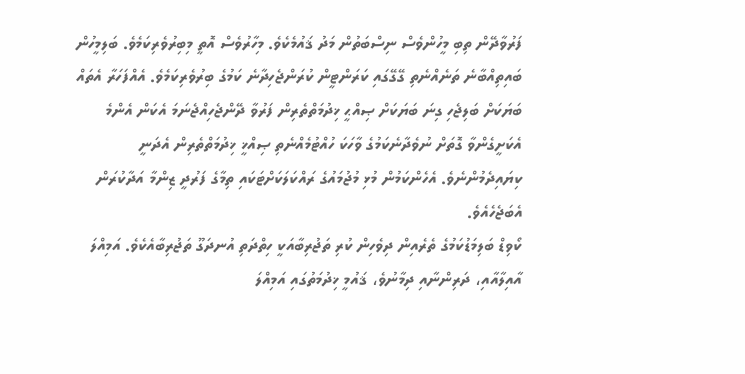ފަރުވާދޭން ތިބި މީހުންވެސް ނިސްބަތުން މަދު ޤައުމެކެވެ. މިހާރުވެސް އޮތީ މިބިރުވެރިކަމެވެ. ބަލިމީހުން ބައިތިއްބާނެ ތަނެއްނެތި ގޭގޭގައި ކަރަންޓީން ކުރަންޖެހިދާނެ ކަމުގެ ބިރުވެރިކަމެވެ. އެއްފަހަރާ އެތައް ބަޔަކަށް ބަލިޖެހި ގިނަ ބަޔަކަށް ޞިއްޙީ ޚިދުމަތްތެރިން ފަރުވާ ދޭންޖެހިއްޖެނަމަ އެކަން އެންމެ އެކަށީގެންވާ ގޮތަށް ނުވެދާނެކަމުގެ ވާހަކަ ހުއްޓުމެއްނެތި ޞިއްޚީ ޚިދުމަތްތެރިން އެދަނީ ކިޔައިދެމުންނެވެ. އެހެންކަމުން މުޅި މުޖުމައުގެ ރައްކަލަކަށްޓަކައި ތިމާގެ ފަރުދީ ޒިންމާ އަދާކުރަން އެބަޖެހެއެވެ.
ކޯވިޑް ބަލިމަޑުކަމުގެ ތެރެއިން ދިވެހިން ކުރި ތަޖުރިބާއަކީ ހިތްދަތި އުނދަގޫ ތަޖުރިބާއެކެވެ. އަމިއްލަ އާއިލާއާއި، ދަރިންނާއި ދިމާނުވެ، ޤައުމީ ޚިދުމަތުގައި އަމިއްލަ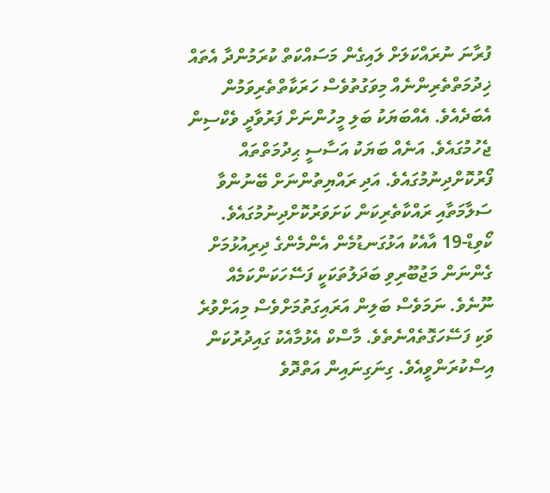ފުރާނަ ނުރައްކަލަށް ލައިގެން މަސައްކަތް ކުރަމުންދާ އެތައް ޚިދުމަތްތެރިންނެއް މިވަގުތުވެސް ހަރަކާތްތެރިވަމުން އެބަދެއެވެ. އެއްބަޔަކު ބަލި މީހުންނަށް ފަރުވާދީ ވެކްސިން ޖެހުމުގައެވެ. އަނެއް ބަޔަކު އަސާސީ ޙިދުމަތްތައް ފޯރުކޮށްދިނުމުގައެވެ. އަދި ރައްޔިތުންނަށް ބޭނުންވާ ސަލާމަތާއި ރައްކާތެރިކަން ކަށަވަރުކޮށްދިނުމުގައެވެ.
ކޯވިޑް-19 އާއެކު އަޅުގަނޑުމެން އެންމެންގެ ދިރިއުޅުމަށް ގެންނަން މަޖުބޫރިވި ބަދަލުތަކަކީ ފަސޭހަކަންކަމެއް ނޫނެވެ. ނަމަވެސް ބަލިން އަރައިގަތުމަށްވެސް މިއަށްވުރެ ވަކި ފަސޭހަގޮތެއްނެތެވެ. މާސްކް އެޅުމާއެކު ގައިދުރުކަން އިސްކުރަންވީއެވެ. ގިނަގިނައިން އަތްދޮވެ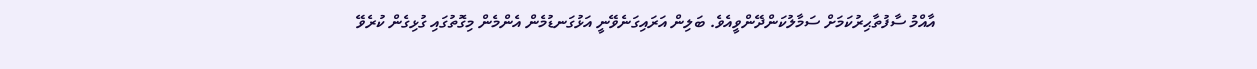އާއްމު ސާފުތާޙިރުކަމަށް ސަމާލުކަންދޭންވީއެވެ. ބަލިން އަރައިގަނެވޭނީ އަޅުގަނޑުމެން އެންމެން މިގޮތުގައި ގުޅިގެން ކުރެވޭ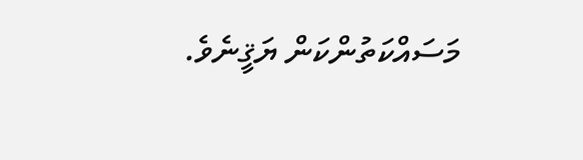މަސައްކަތުންކަން ޔަޤީނެވެ.